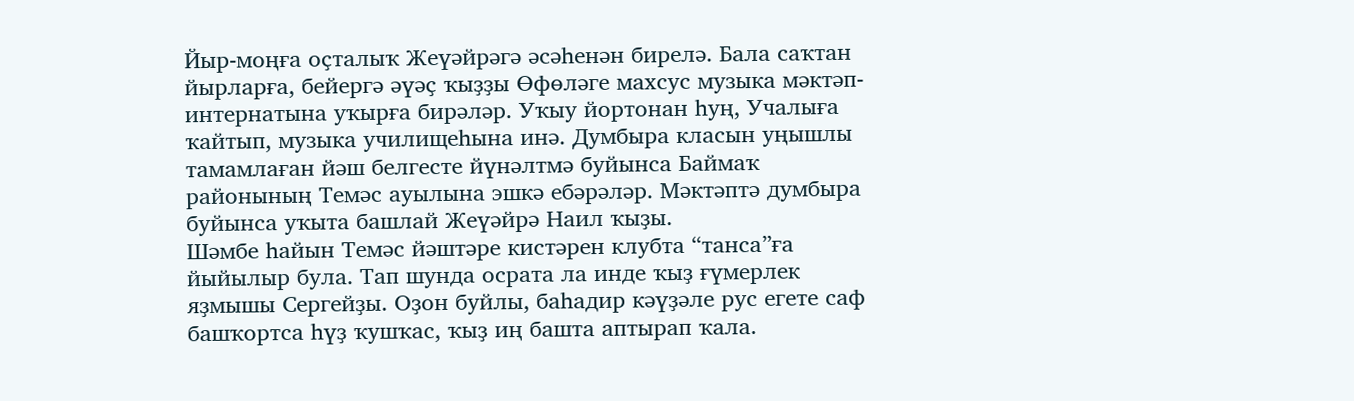Йыр-моңға оҫталыҡ Жеүәйрәгә әсәһенән бирелә. Бала саҡтан йырларға, бейергә әүәҫ ҡыҙҙы Өфөләге махсус музыка мәктәп-интернатына уҡырға бирәләр. Уҡыу йортонан һуң, Учалыға ҡайтып, музыка училищеһына инә. Думбыра класын уңышлы тамамлаған йәш белгесте йүнәлтмә буйынса Баймаҡ районының Темәс ауылына эшкә ебәрәләр. Мәктәптә думбыра буйынса уҡыта башлай Жеүәйрә Наил ҡыҙы.
Шәмбе һайын Темәс йәштәре кистәрен клубта “танса”ға йыйылыр була. Тап шунда осрата ла инде ҡыҙ ғүмерлек яҙмышы Сергейҙы. Оҙон буйлы, баһадир кәүҙәле рус егете саф башҡортса һүҙ ҡушҡас, ҡыҙ иң башта аптырап ҡала.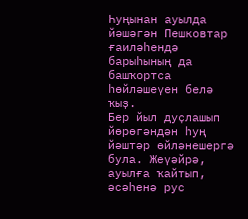Һуңынан ауылда йәшәгән Пешковтар ғаиләһендә барыһының да башҡортса һөйләшеүен белә ҡыҙ.
Бер йыл дуҫлашып йөрөгәндән һуң йәштәр өйләнешергә була. Жеүәйрә, ауылға ҡайтып, әсәһенә рус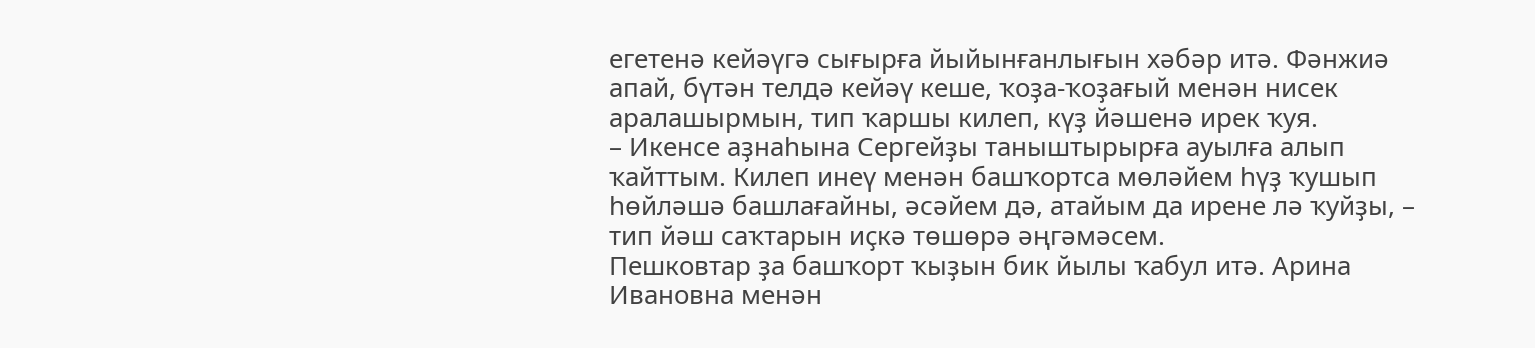егетенә кейәүгә сығырға йыйынғанлығын хәбәр итә. Фәнжиә апай, бүтән телдә кейәү кеше, ҡоҙа-ҡоҙағый менән нисек аралашырмын, тип ҡаршы килеп, күҙ йәшенә ирек ҡуя.
– Икенсе аҙнаһына Сергейҙы таныштырырға ауылға алып ҡайттым. Килеп инеү менән башҡортса мөләйем һүҙ ҡушып һөйләшә башлағайны, әсәйем дә, атайым да ирене лә ҡуйҙы, – тип йәш саҡтарын иҫкә төшөрә әңгәмәсем.
Пешковтар ҙа башҡорт ҡыҙын бик йылы ҡабул итә. Арина Ивановна менән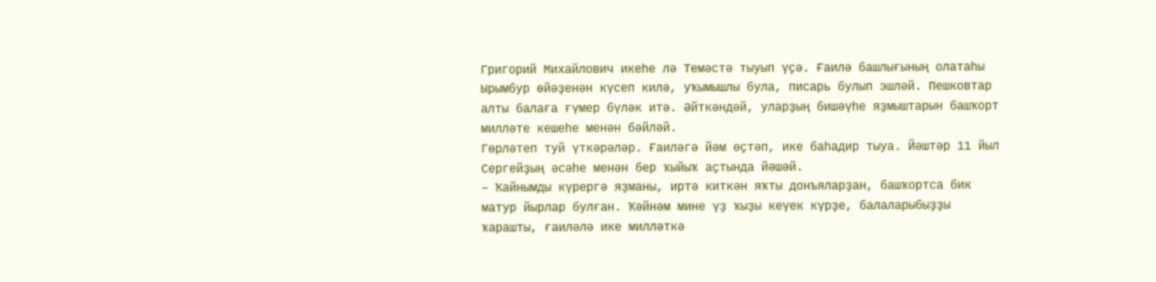Григорий Михайлович икеһе лә Темәстә тыуып үҫә. Ғаилә башлығының олатаһы Ырымбур өйәҙенән күсеп килә, уҡымышлы була, писарь булып эшләй. Пешковтар алты балаға ғүмер бүләк итә. Әйткәндәй, уларҙың бишәүһе яҙмыштарын башҡорт милләте кешеһе менән бәйләй.
Гөрләтеп туй үткәрәләр. Ғаиләгә йәм өҫтәп, ике баһадир тыуа. Йәштәр 11 йыл Сергейҙың әсәһе менән бер ҡыйыҡ аҫтында йәшәй.
– Ҡайнымды күрергә яҙманы, иртә киткән яҡты донъяларҙан, башҡортса бик матур йырлар булған. Ҡәйнәм мине үҙ ҡыҙы кеүек күрҙе, балаларыбыҙҙы ҡарашты, ғаиләлә ике милләткә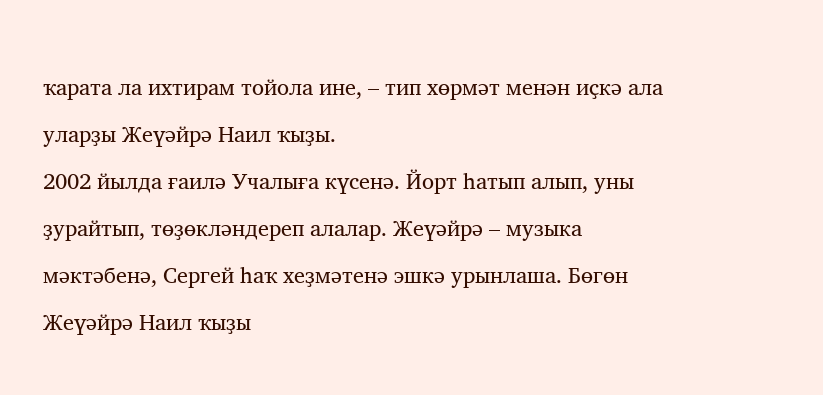ҡарата ла ихтирам тойола ине, – тип хөрмәт менән иҫкә ала уларҙы Жеүәйрә Наил ҡыҙы.
2002 йылда ғаилә Учалыға күсенә. Йорт һатып алып, уны ҙурайтып, төҙөкләндереп алалар. Жеүәйрә – музыка мәктәбенә, Сергей һаҡ хеҙмәтенә эшкә урынлаша. Бөгөн Жеүәйрә Наил ҡыҙы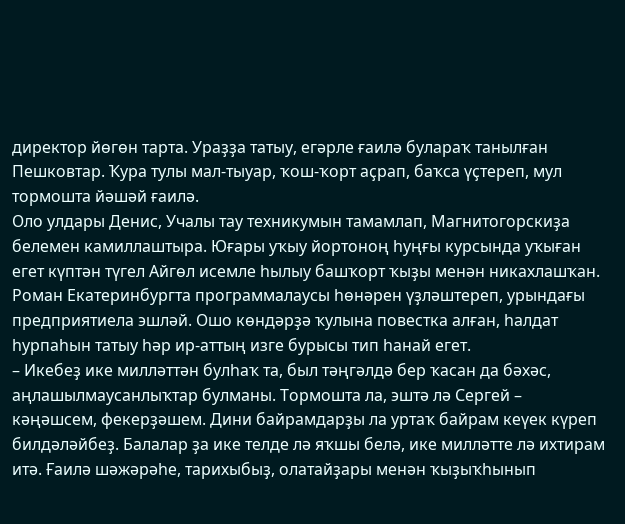директор йөгөн тарта. Ураҙҙа татыу, егәрле ғаилә булараҡ танылған Пешковтар. Ҡура тулы мал-тыуар, ҡош-ҡорт аҫрап, баҡса үҫтереп, мул тормошта йәшәй ғаилә.
Оло улдары Денис, Учалы тау техникумын тамамлап, Магнитогорскиҙа белемен камиллаштыра. Юғары уҡыу йортоноң һуңғы курсында уҡыған егет күптән түгел Айгөл исемле һылыу башҡорт ҡыҙы менән никахлашҡан.
Роман Екатеринбургта программалаусы һөнәрен үҙләштереп, урындағы предприятиела эшләй. Ошо көндәрҙә ҡулына повестка алған, һалдат һурпаһын татыу һәр ир-аттың изге бурысы тип һанай егет.
– Икебеҙ ике милләттән булһаҡ та, был тәңгәлдә бер ҡасан да бәхәс, аңлашылмаусанлыҡтар булманы. Тормошта ла, эштә лә Сергей – кәңәшсем, фекерҙәшем. Дини байрамдарҙы ла уртаҡ байрам кеүек күреп билдәләйбеҙ. Балалар ҙа ике телде лә яҡшы белә, ике милләтте лә ихтирам итә. Ғаилә шәжәрәһе, тарихыбыҙ, олатайҙары менән ҡыҙыҡһынып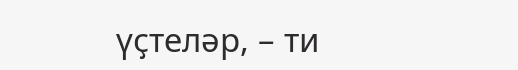үҫтеләр, – ти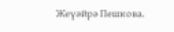Жеүәйрә Пешкова.